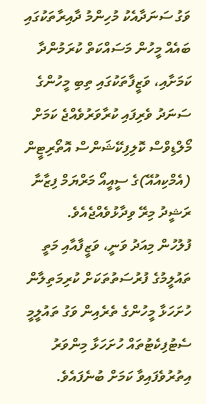ވަގު ސަނަދާއެކު މުހިންމު ދާއިރާތަކުގައި ބައެއް މީހުން މަސައްކަތް ކުރަމުންދާ ކަމަށާއި، ވަޒީފާތަކުގައި ތިބި މީހުންގެ ސަނަދު ވެރިފައި ކުރާވަރުވެއްޖެ ކަމަށް މޯލްޑިވްސް ކޮލިފިކޭޝަންސް އޮތޯރިޓީން (އެމްކިއުއޭ)ގެ ސީއީއޯ މަރްޔަމް ފިޒާނާ ރަޝީދު މިރޭ ވިދާޅުވެއްޖެއެވެ.
ފުލުހުން މިއަދު ވަނީ، ވަޒީފާއާއި މަތީ ތައުލީމުގެ ފުރުސަތުތަކަށް ކުރިމަތިލާން ހުށަހަޅާ މީހުންގެ ތެރެއިން ވަގު ތައުލީމީ ސެޓުފިކެޓުތައް ހުށަހަޅާ މިންވަރު އިތުރުވެފައިވާ ކަމަށް ބުނެފައެވެ.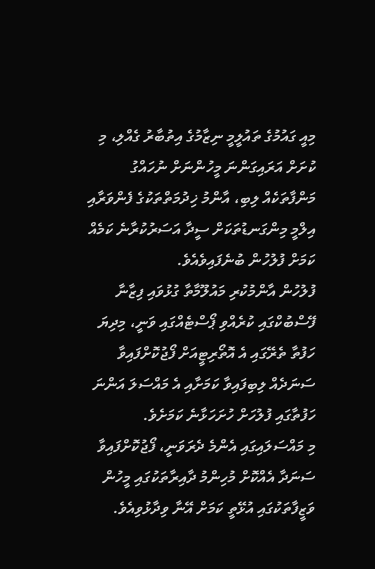މިއީ ގައުމުގެ ތައުލީމީ ނިޒާމުގެ އިތުބާރު ގެއްލި، މި ކުށަށް އަރައިގަންނަ މީހުންނަށް ނުހައްގު މަންފާތަކެއް ލިބި، އާންމު ޚިދުމަތްތަކުގެ ފެންވަރާއި އިލްމީ މިންގަނޑުތަކަށް ސީދާ އަސަރުކުރާނެ ކަމެއް ކަމަށް ފުލުހުން ބުނެފައިވެއެވެ.
ފުލުހުން އާންމުކުރި މައުލޫމާތާ ގުޅުވައި ފިޒާނާ ފޭސްބުކްގައި ކުރެއްވި ޕޯސްޓެއްގައި ވަނީ، މިދިޔަ ހަފުތާ ތެރޭގައި އެ އޮތޯރިޓީއަށް ފޯޖުކޮށްފައިވާ ސަނަދެއް ލިބިފައިވާ ކަމަށާއި އެ މައްސަލަ އަންނަ ހަފުތާގައި ފުލުހަށް ހުށަހަޅާނެ ކަމަށެވެ.
މި މައްސަލައިގައި އެންމެ ދެރަވަނީ، ފޯޖުކޮށްފައިވާ ސަނަދާ އެއްކޮށް މުހިންމު ދާއިރާތަކުގައި މީހުން ވަޒީފާތަކުގައި އުޅޭތީ ކަމަށް އޭނާ ވިދާޅުވިއެވެ.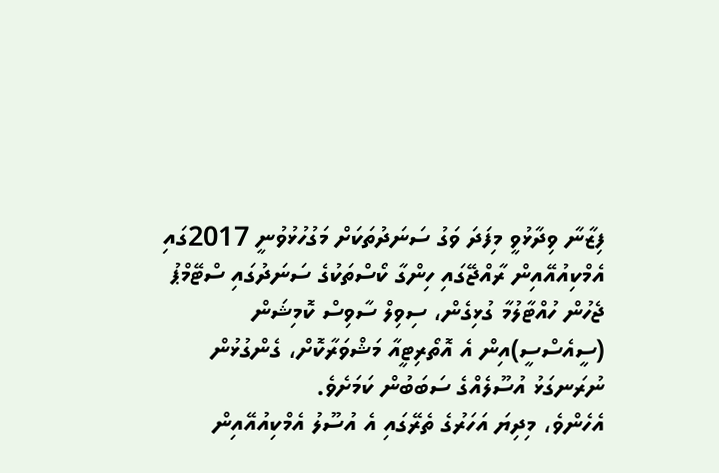ފިޒާނާ ވިދާޅުވީ މިފަދަ ވަގު ސަނަދުތަކަށް މަގުހުޅުވުނީ 2017ގައި އެމްކިއުއޭއިން ރާއްޖޭގައި ހިންގާ ކޯސްތަކުގެ ސަނަދުގައި ސްޓޭމްޕު ޖެހުން ހުއްޓާލުމާ ގުޅިގެން، ސިވިލް ސާވިސް ކޮމިޝަން (ސީއެސްސީ)އިން އެ އޮތޯރިޓީއާ މަޝްވަރާކޮށް، ގެންގުޅުން ނުރަނގަޅު އުސޫލެއްގެ ސަބަބުން ކަމަށެވެ.
އެހެންވެ، މިދިޔަ އަހަރުގެ ތެރޭގައި އެ އުސޫލު އެމްކިއުއޭއިން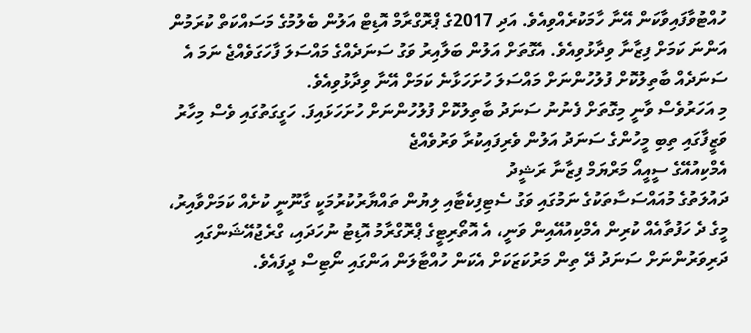ހުއްޓުވާފައިވާކަން އޭނާ ހާމަކުރެއްވިއެވެ. އަދި 2017ގެ ޕްރޮގްރާމް އޮޑިޓް އަލުން ބެލުމުގެ މަސައްކަތް ކުރަމުން އަންނަ ކަމަށް ފިޒާނާ ވިދާޅުވިއެވެ. އެގޮތަށް އަލުން ބަލާއިރު ވަގު ސަނަދެއްގެ މައްސަލަ ފާހަގަވެއްޖެ ނަމަ އެ ސަނަދެއް ބާތިލުކޮށް ފުލުހުންނަށް މައްސަލަ ހުށަހަޅާނެ ކަމަށް އޭނާ ވިދާޅުވިއެވެ.
މި އަހަރުވެސް ވާނީ މިގޮތަށް ފެނުނު ސަނަދު ބާތިލުކޮށް ފުލުހުންނަށް ހުށަހަޅައިފަ. ހަގީގަތުގައި ވެސް މިހާރު ވަޒީފާގައި ތިބި މީހުންގެ ސަނަދު އަލުން ވެރިފައިކުރާ ވަރުވެއްޖެ
އެމްކިއުއޭގެ ސީއީއޯ މަރްޔަމް ފިޒާނާ ރަޝީދު
ދައުލަތުގެ މުއައްސަސާތަކުގެ ނަމުގައި ވަގު ސެޓިފިކެޓާއި ލިޔުން ތައްޔާރުކުރުމަކީ ގާނޫނީ ކުށެއް ކަމަށްވާއިރު، މީގެ ދެ ހަފުތާއެއް ކުރިން އެމްކިއުއޭއިން ވަނީ، އެ އޮތޯރިޓީގެ ޕްރޮގްރާމު އޮޑިޓު ނުހަދައި، ގްރެޖުއޭޝަންގައި ދަރިވަރުންނަށް ސަނަދު ދޭ ތިން މަރުކަޒަކަށް އެކަން ހުއްޓާލަން އަންގައި ނޯޓިސް ދީފައެވެ.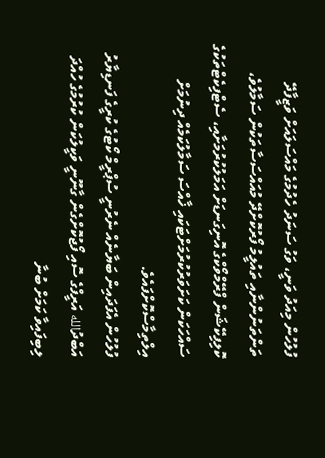ފުލުހުން މިއަދު ވަނީ، ވަގު ސަނަދު ހެދުމުގެ މައްސަލައަށް ވަޒީފާދޭ ތަންތަނުންނާއި ތައުލީމު ފޯރުކޮށްދޭ މުއައްސަސާތަކުން ސަމާލުވެ، ކޮލިފިކޭޝަން ފްރޭމްވޯކްގެ އޮނިގަނޑަށް އަމަލުކުރުމަށާއި، ސެޓްފިކެޓްތަކުގެ ސައްހަކަން ކަށަވަރުކުރުމަށްޓަކައި ޚާއްސަ ސަމާލުކަމެއް ދިނުމަށް އިލްތިމާސްކޮށްފައެވެ.
ފުލުހުން އެފަދައިން ބަޔާނެއް ނެރުނީ ސުޕްރީމް ކޯޓުގެ ކުރީގެ ފަނޑިޔާރު އަބްދުالله އަރީފްގެ ސޮއި ފޯޖުކޮށްގެން ގާނޫނީ ވަކީލުކަން ކުރުމުގެ ހުއްދަ ލިބިފައިވާ ކަމަށް ބުނާ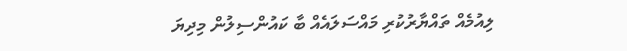ލިއުމެއް ތައްޔާރުކުރި މައްސަލައެއް ބާ ކައުންސިލުން މިދިޔަ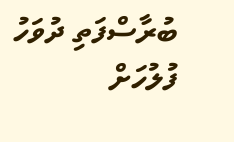ބުރާސްފަތި ދުވަހު ފުލުހަށް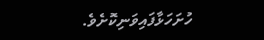ހުށަހަޅާފައިވަނިކޮށެވެ.